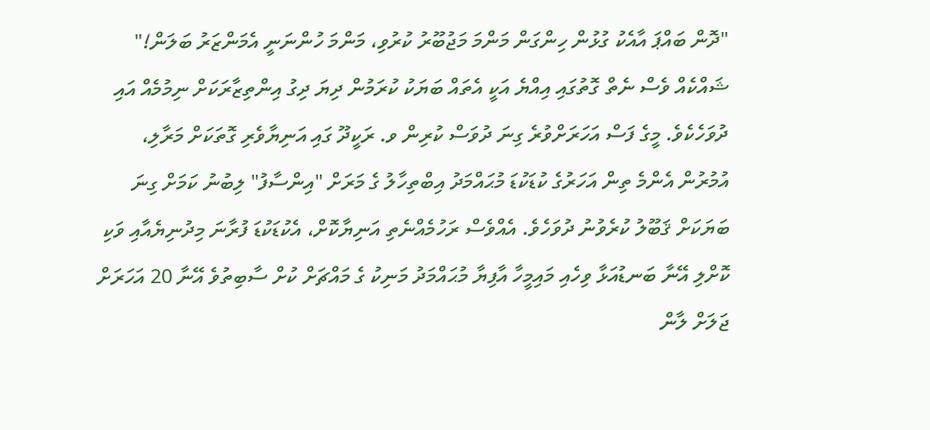"ދޮން ބައްޕަ އާއެކު ގުޅުން ހިންގަން މަންމަ މަޖުބޫރު ކުރުވި، މަންމަ ހުންނަނީ އެމަންޒަރު ބަލަން!"
ޝައްކެއް ވެސް ނެތް ގޮތުގައި އިއްޔެ އަކީ އެތައް ބަޔަކު ކުރަމުން ދިޔަ ދިގު އިންތިޒާރަކަށް ނިމުމެއް އައި ދުވަހެކެވެ. މީގެ ފަސް އަހަރަށްވުރެ ގިނަ ދުވަސް ކުރިން ވ. ރަކީދޫ ގައި އަނިޔާވެރި ގޮތަކަށް މަރާލި، އުމުރުން އެންމެ ތިން އަހަރުގެ ކުޑަކުޑަ މުޙައްމަދު އިބްތިހާލު ގެ މަރަށް "އިންސާފު" ލިބުނު ކަމަށް ގިނަ ބަޔަކަށް ޤަބޫލު ކުރެވުނު ދުވަހެވެ. އެއްވެސް ރަހުމެއްނެތި އަނިޔާކޮށް، އެކުޑަކުޑަ ފުރާނަ މިދުނިޔެއާއި ވަކި ކޮށްލި އޭނާ ބަނޑުއަޅާ ވިހެއި މައިމީހާ އާފިޔާ މުޙައްމަދު މަނިކު ގެ މައްޗަށް ކުށް ސާބިތުވެ އޭނާ 20 އަހަރަށް ޖަލަށް ލާން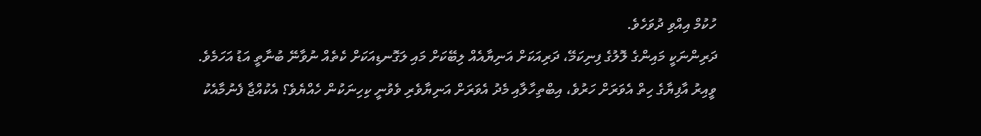ހުކުމް އިއްވި ދުވަހެވެ.
ދަރިންނަކީ މައިންގެ ލޮލުގެ ފިނިކަމޭ، ދަރިއަކަށް އަނިޔާއެއް ލިބޭކަށް މައި ލަގޮނޑިއަކަށް ކެތެއް ނުވާނޭ ބުނާތީ އަޑު އަހަމެވެ. ވީއިރު އާފިޔާގެ ހިތް އެވަރަށް ހަރުވެ، އިބްތިހާލާއި މެދު އެވަރަށް އަނިޔާވެރި ވެވުނީ ކިހިނަކުން ހެއްޔެވެ؟ އެކުއްޖާ ފެނުމާއެކު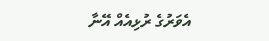އެވަރުގެ ރުޅިއެއް އޭނާ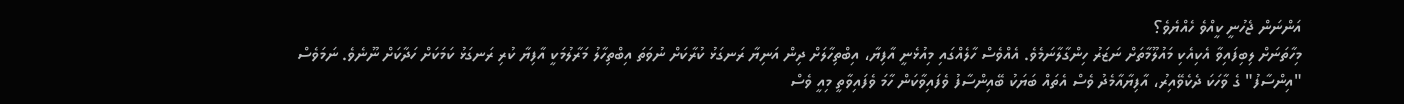އަންނަން ޖެހުނީ ކީއްވެ ހެއްޔެވެ؟
މިހާތަނަށް ލިބިފައިވާ އެކިއެކި މައުލޫމާތަށް ނަޒަރު ހިންގާލާނަމެވެ. އެއްވެސް ހާލެއްގައި މިއުޅެނީ އާފިޔާ، އިބްތިހާލަށް ދިން އަނިޔާ ރަނގަޅު ކުރާކަށް ނުވަތަ އިބްތިހާލު މަރާލުމަކީ އާފިޔާ ކުރި ރަނގަޅު ކަމަކަށް ހަދާކަށް ނޫނެވެ. ނަމަވެސް "އިންސާފު" ގެ ވާހަކަ ދެކެވޭއިރު، އާފިޔާއާމެދު ވެސް އެތައް ބަޔަކު ބޭއިންސާފު ވެފައިވާކަން ހާމަ ވެފައިވާތީ މިއީ ވެސް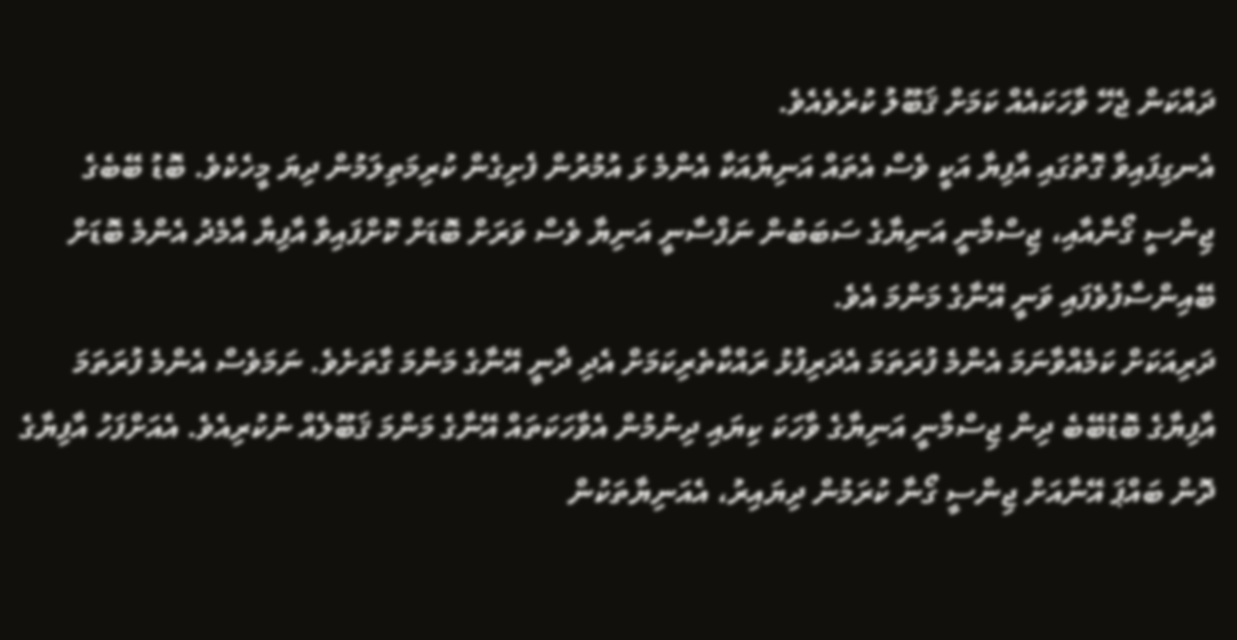ދައްކަން ޖެހޭ ވާހަކައެއް ކަމަށް ޤަބޫލު ކުރެވެއެވެ.
އެނގިފައިވާ ގޮތުގައި އާފިޔާ އަކީ ވެސް އެތައް އަނިޔާއަކާ އެންމެ ޅަ އުމުރުން ފެށިގެން ކުރިމަތިލަމުން ދިޔަ މީހެކެވެ. ބޮޑު ބޭބެގެ ޖިންސީ ގޯނާއާއި، ޖިސްމާނީ އަނިޔާގެ ސަބަބުން ނަފްސާނީ އަނިޔާ ވެސް ވަރަށް ބޮޑަށް ކޮށްފައިވާ އާފިޔާ އާމެދު އެންމެ ބޮޑަށް ބޭއިންސާފުވެފައި ވަނީ އޭނާގެ މަންމަ އެވެ.
ދަރިއަކަށް ކަމެއްވާނަމަ އެންމެ ފުރަތަމަ އެދަރިފުޅު ރައްކާތެރިކަމަށް އެދި ދާނީ އޭނާގެ މަންމަ ގާތަށެވެ. ނަމަވެސް އެންމެ ފުރަތަމަ އާފިޔާގެ ބޮޑުބޭބެ ދިން ޖިސްމާނީ އަނިޔާގެ ވާހަކަ ކިޔައި ދިނުމުން އެވާހަކަތައް އޭނާގެ މަންމަ ޤަބޫލެއް ނުކުރިއެވެ. އެއަށްފަހު އާފިޔާގެ ދޮން ބައްޕަ އޭނާއަށް ޖިންސީ ގޯނާ ކުރަމުން ދިޔައިރު، އެއަނިޔާތަކުން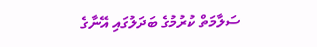ސަލާމަތް ކުރުމުގެ ބަދަލުގައި އޭނާގެ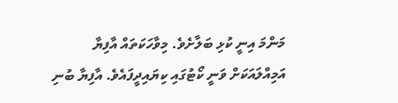މަންމަ އިނީ ކުޅި ބަލާށެވެ. މިވާހަކަތައް އާފިޔާ އަމިއްލައަކަށް ވަނީ ކޯޓުގައި ކިޔައިދީފައެވެ. އާފިޔާ ބުނި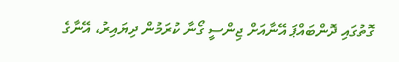ގޮތުގައި ދޮންބައްޕަ އޭނާއަށް ޖިންސީ ގޯނާ ކުރަމުން ދިޔައިރު، އޭނާގެ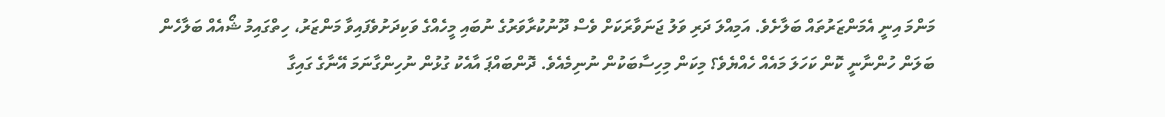މަންމަ އިނީ އެމަންޒަރުތައް ބަލާށެވެ. އަމިއްލަ ދަރި ވަލު ޖަނަވާރަކަށް ވެސް ދޫނުކުރާވަރުގެ ނުބައި މީހެއްގެ ވަކިދަށުވެފައިވާ މަންޒަރު، ހިތްގައިމު ޝޯއެއް ބަލާހެން ބަލަން ހުންނާނީ ކޮން ކަހަލަ މައެއް ހެއްޔެވެ؟ މިކަން މިހިސާބަކުން ނުނިމެއެވެ. ދޮންބައްޕަ އާއެކު ގުޅުން ނުހިންގާނަމަ އޭނާގެ ގައިގާ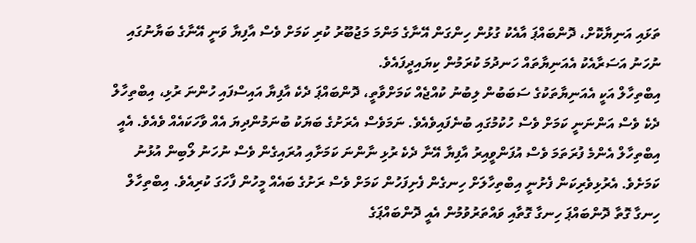ތަޅައި އަނިޔާކޮށް، ދޮންބައްޕަ އާއެކު ގުޅުން ހިންގަން އޭނާގެ މަންމަ މަޖުބޫރު ކުރި ކަމަށް ވެސް އާފިޔާ ވަނީ އޭނާގެ ބަޔާނުގައި ނުހަނު އަސަރާއެކު އެއަނިޔާތައް ހަނދުމަ ކުރަމުން ކިޔައިދީފައެވެ.
އިބްތިހާލް އަކީ އެއަނިޔާތަކުގެ ސަބަބުން ލިބުނު ކުއްޖެއް ކަމަށްވާތީ، ދޮންބައްޕަ ދެކެ އާފިޔާ އައިސްފައި ހުންނަ ރުޅި، އިބްތިހާލް ދެކެ ވެސް އަންނަނީ ކަމަށް ވެސް ހުކުމުގައި ބުނެފައިވެއެވެ. ނަމަވެސް އެރަށުގެ ބަޔަކު ބުނަމުންދިޔަ އެއް ވާހަކައެއް ވެއެވެ. އެއީ އިބްތިހާލް އެންމެ ފުރަތަމަ ވެސް އުފަންވީއިރު އާފިޔާ އޭނާ ދެކެ ރުޅި ނާންނަ ކަމަށާއި އުރައިގެން ވެސް ނުހަނު ލޯބިން އުޅުނު ކަމަށެވެ. އެރުޅިވެރިކަން ފެށުނީ އިބްތިހާލަށް ހިނގެން ފެށިފަހުން ކަމަށް ވެސް ރަށުގެ ބައެއް މީހުން ފާހަގަ ކުރިއެވެ. އިބްތިހާލް ހިނގާ ގޮތާ ދޮންބައްޕަ ހިނގާ ގޮތާއި ވައްތަރުވުމުން އެއީ ދޮންބައްޕަގެ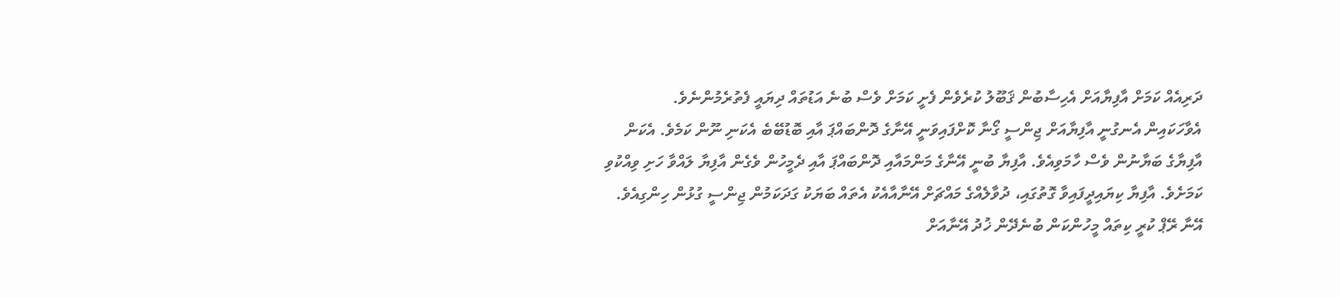ދަރިއެއް ކަމަށް އާފިޔާއަށް އެހިސާބުން ޤަބޫލު ކުރެވެން ފެށީ ކަމަށް ވެސް ބުނެ އަޑުތައް ދިޔައީ ފެތުރެމުންނެވެ.
އެވާހަކައިން އެނގުނީ އާފިޔާއަށް ޖިންސީ ގޯނާ ކޮށްފައިވަނީ އޭނާގެ ދޮންބައްޕަ އާއި ބޮޑުބޭބެ އެކަނި ނޫން ކަމެވެ. އެކަން އާފިޔާގެ ބަޔާނުން ވެސް ހާމަވިއެވެ. އާފިޔާ ބުނީ އޭނާގެ މަންމައާއި ދޮންބައްޕަ އާއި ދެމީހުން ވެގެން އާފިޔާ ލައްވާ ހަށި ވިއްކުވި ކަމަށެވެ. އާފިޔާ ކިޔައިދީފައިވާ ގޮތުގައި، ދުވާލެއްގެ މައްޗަށް އޭނާއާއެކު އެތައް ބަޔަކު ގަދަކަމުން ޖިންސީ ގުޅުން ހިންގިއެވެ. އޭނާ ރޭޕް ކުރީ ކިތައް މީހުންކަން ބުނެދޭން ޚުދު އޭނާއަށް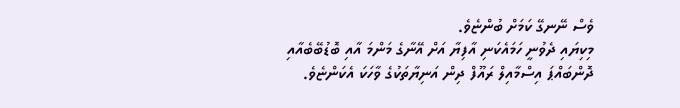ވެސް ނޭނގޭ ކަމަށް ބުންޏެވެ.
މިކިޔައި ދެވުނީ ހަމައެކަނި އާފިޔާ އަށް އޭނާގެ މަންމަ އާއި ބޮޑުބޭބެއާއި ދޮންބައްޕަ އިސްމާއިލް ރައޫފް ދިން އަނިޔާތަކުގެ ވާހަކަ އެކަންޏެވެ.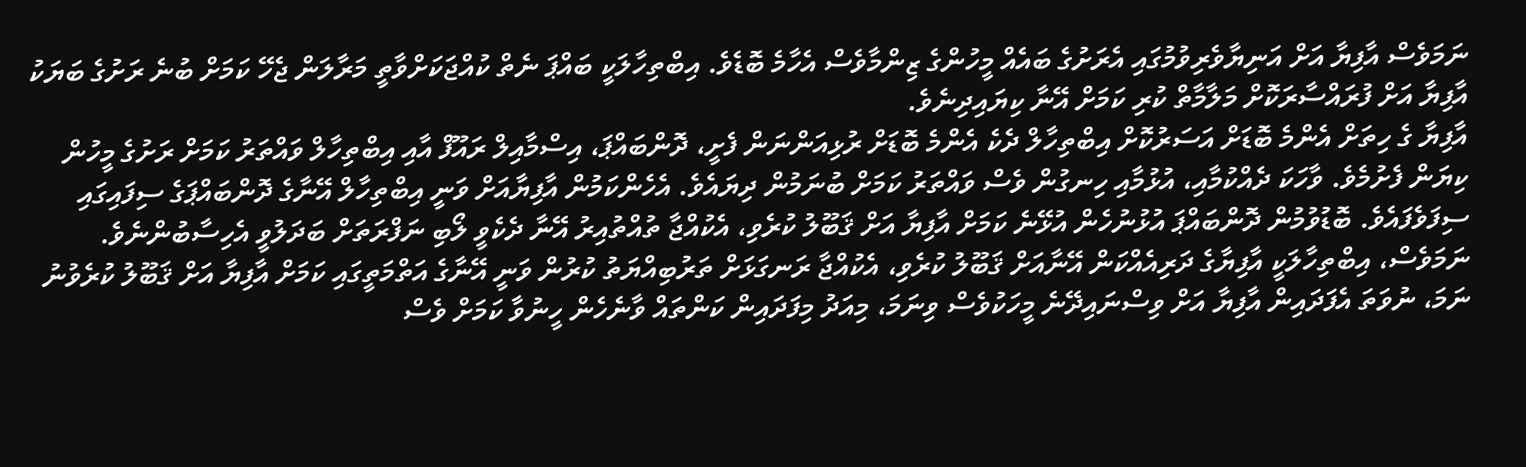ނަމަވެސް އާފިޔާ އަށް އަނިޔާވެރިވުމުގައި އެރަށުގެ ބައެއް މީހުންގެ ޒިންމާވެސް އެހާމެ ބޮޑެވެ. އިބްތިހާލަކީ ބައްޕަ ނެތް ކުއްޖަކަށްވާތީ މަރާލަން ޖެހޭ ކަމަށް ބުނެ ރަށުގެ ބަޔަކު އާފިޔާ އަށް ފުރައްސާރަކޮށް މަލާމާތް ކުރި ކަމަށް އޭނާ ކިޔައިދިނެވެ.
އާފިޔާ ގެ ހިތަށް އެންމެ ބޮޑަށް އަސަރުކޮށް އިބްތިހާލް ދެކެ އެންމެ ބޮޑަށް ރުޅިއަންނަން ފެށީ، ދޮންބައްޕަ، އިސްމާއިލް ރައޫފް އާއި އިބްތިހާލް ވައްތަރު ކަމަށް ރަށުގެ މީހުން ކިޔަން ފެށުމެވެ. ވާހަކަ ދެއްކުމާއި، އުޅުމާއި ހިނގުން ވެސް ވައްތަރު ކަމަށް ބުނަމުން ދިޔައެވެ. އެހެންކަމުން އާފިޔާއަށް ވަނީ އިބްތިހާލް އޭނާގެ ދޮންބައްޕަގެ ސިފައިގައި ސިފަވެފައެވެ. ބޮޑުވުމުން ދޮންބައްޕަ އުޅުނުހެން އުޅޭނެ ކަމަށް އާފިޔާ އަށް ޤަބޫލު ކުރެވި، އެކުއްޖާ ތުއްތުއިރު އޭނާ ދެކެވީ ލޯބި ނަފްރަތަށް ބަދަލުވީ އެހިސާބުންނެވެ. ނަމަވެސް، އިބްތިހާލަކީ އާފިޔާގެ ދަރިއެއްކަން އޭނާއަށް ޤަބޫލު ކުރެވި، އެކުއްޖާ ރަނގަޅަށް ތަރުބިއްޔަތު ކުރުން ވަނީ އޭނާގެ އަތްމަތީގައި ކަމަށް އާފިޔާ އަށް ޤަބޫލު ކުރެވުނު ނަމަ، ނުވަތަ އެފަދައިން އާފިޔާ އަށް ވިސްނައިދޭނެ މީހަކުވެސް ވިނަމަ، މިއަދު މިފަދައިން ކަންތައް ވާނެހެން ހީނުވާ ކަމަށް ވެސް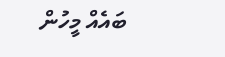ބައެއް މީހުން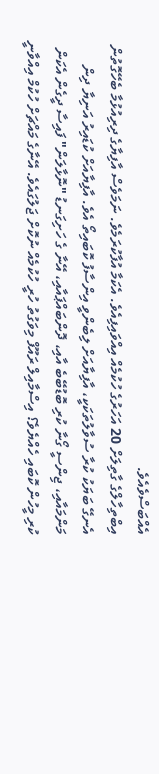އެއްބަސްވެއެވެ.
އިބްތިހާލްގެ ގާތިލަށް 20 އަހަރުގެ ހުކުމެއް އިއްވައިފިއެވެ. އެކަމާ އުފާކުރަމެވެ. ނަމަވެސް އާފިޔާގެ ދިރިއުޅުމާ ބެހޭގޮތުން އެނގޭ ބަޔަކު ކުރާ ސުވާލުތަކަކީ، އާފިޔާއަށް ލިބެންވީ އިންސާފު ކޮބައިތޯ އެވެ. އާފިޔާއަށް ކުޑައިރު އަނިޔާ ދިން މަންމައާއި، ޖިންސީ ގޯނާ ކުރި ބޮޑުބޭބެ އާއި، ދޮންބައްޕައާއި، އޭނާ ގެ ހަށިގަނޑު "ނޮޅާލަން" ފައިސާ ދީގެން އެކަން ކުރި މީހުން ކޮބައި ހެއްޔެވެ؟ އިސްމާއިލް ރައޫފް މިވަގުތު ހުރީ ހުކުމެއް ނުކޮށް ޖަލުގައެވެ. އޭނާގެ މައްޗަށް ހުކުމް އިއްވާނީ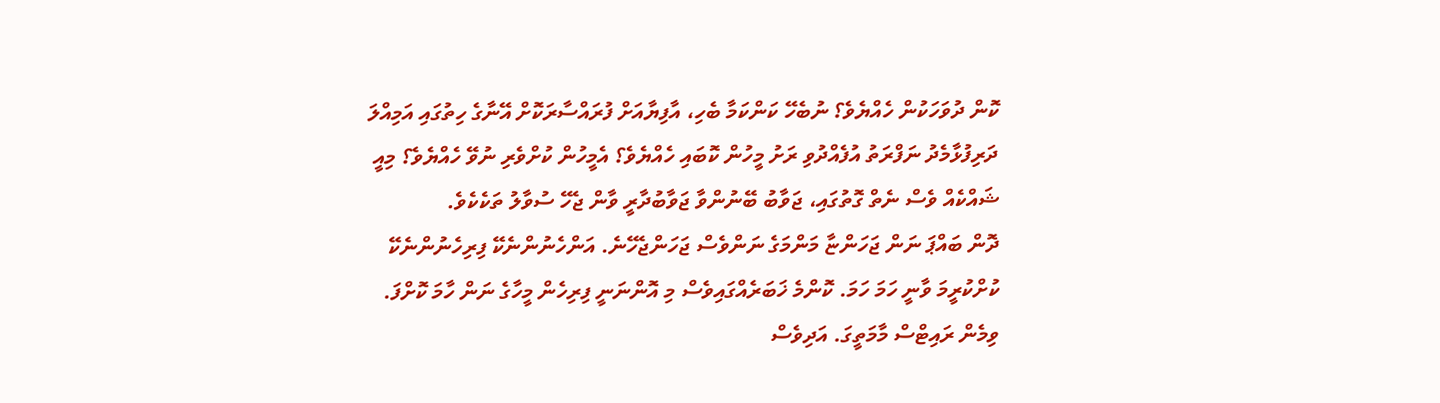ކޮން ދުވަހަކުން ހެއްޔެވެ؟ ނުބެހޭ ކަންކަމާ ބެހި، އާފިޔާއަށް ފުރައްސާރަކޮށް އޭނާގެ ހިތުގައި އަމިއްލަ ދަރިފުޅާމެދު ނަފްރަތު އުފެއްދުވި ރަށު މީހުން ކޮބައި ހެއްޔެވެ؟ އެމީހުން ކުށްވެރި ނުވޭ ހެއްޔެވެ؟ މިއީ ޝައްކެއް ވެސް ނެތް ގޮތުގައި، ޖަވާބު ބޭނުންވާ ޖަވާބުދާރީ ވާން ޖެހޭ ސުވާލު ތަކެކެވެ.
ދޮން ބައްޕަ ނަން ޖަހަންޏާ މަންމަގެ ނަންވެސް ޖަހަންޖެހޭނެ. އަންހެނުންނެކޭ ފިރިހެނުންނެކޭ ކުށްކުރީމަ ވާނީ ހަމަ ހަމަ. ކޮންމެ ޚަބަރެއްގައިވެސް މި އޮންނަނީ ފިރިހެން މީހާގެ ނަން ހާމަ ކޮށްފަ. ވިމެން ރައިޓްސް މާމަތީގަ. އަދިވެސް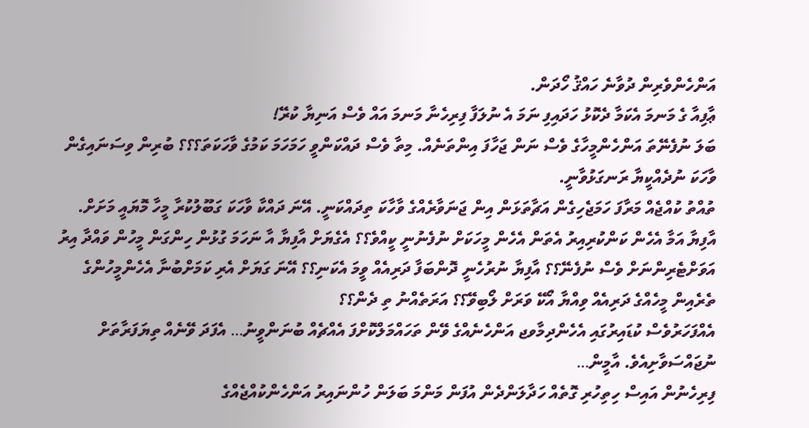އަންހެންވެރިން ދުވާނެ ހައްޤު ހޯދަން.
ޢާފިއާ ގެ މަނމަ އެކަމާ ދެކޮޅު ހަދައިފި ނަމަ އެ ނުލަފާ ފިރިހެނާ މަނމަ އައް ވެސް އަނިޔާ ކުރޭ!
ބަލަ ނުފެނޭތަ އަންހެންމީހާގެ ވެސް ނަން ޖަހާފަ އިންތަނެއް. މިތާ ވެސް ދައްކަންވީ ހަމަހަމަ ކަމުގެ ވާހަކަތަ؟؟؟ ބުރިން ވިސަނައިގެން ވާހަކަ ނުދެއްކީޔާ ރަނގަޅުވާނީ.
ތުއްތު ކުއްޖެއް މަރާފަ ހަމަޖެހިގެން އަޗާތަޅަން އިން ޖަނަވާރެއްގެ ވާހާކަ ތިދައްކަނީ. އޭނަ ދައްކާ ވާހަކަ ގަބޫލުކުރާ މީހާ މޮޔައީ މަށަށް. އާފިޔާ އަމާ އެހެން ކަންކުރިއިރު އެތަން އެހެން މީހަކަށް ނުފެނުނީ ކީއްވެ؟؟ އެގެޔަށް އާފިޔާ އާ ނަހަމަ ގުޅުން ހިންގަން މީހުން ވައްދާ އިރު އަވަށްޓެރިންނަށް ވެސް ނުފެނޭ؟؟ އާފިޔާ ނުރުހެނީ ދޮންބަފާ ދަރިއެއް ވީމަ އެކަނި؟؟ އޭނަ ގަޔަށް އެރި ކަމަށްބުނާ އެހެންމީހުންގެ ތެރެއިން މީހެއްގެ ދަރިއެއް ވިއްޔާ އޯކޭ ވަރަށް ލޯބިވޭ؟؟ އަރަތެއްނު ތި ދެން؟؟
އެއްފަހަރުވެސް ކުޑައިރުގައި އެހެންދިމާވޖ އަންހެނެއްގެ ވޭން ތަހައްމަލްކޮށްފަ އެއްޗެއް ބުނަންވީނު… އެފަދަ ވޭނެއް ތިޔަފަރާތަށް ނުޖައްސަވާށިއެވެ. އާމީން…
ފިރިހެނުން އައިސް ހިތިހުރި ގޮތެއް ހަދާލަންދެން އުފަން މަންމަ ބަލަން ހުންނައިރު އަންހެންކުއްޖެއްގެ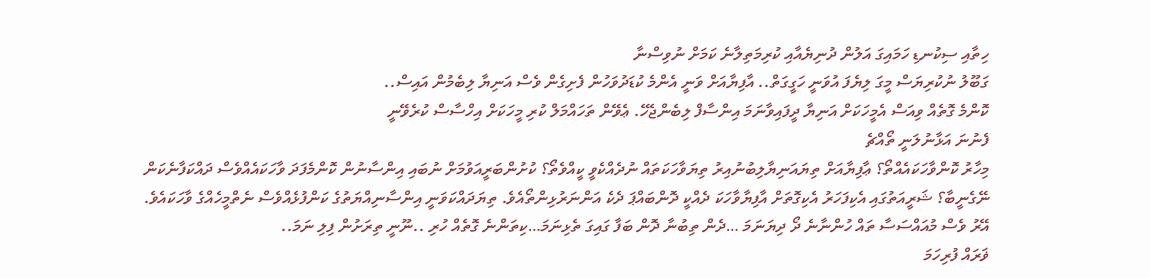ހިތާއި ސިކުނޑި ހަމައިގަ އަލުން ދުނިޔެއާއި ކުރިމަތިލާނެ ކަމަށް ނުވިސްނާ
ގަބޫލު ނުކުރިޔަސް މީގަ ލިޔެފަ އުވަނީ ހަގީގަތް.. އާފިޔާއަށް ވަނީ އެންމެ ކުޑަދުވަހުން ފެށިގެން ވެސް އަނިޔާ ލިބެމުން އައިސް..
ކޮންމެ ގޮތެއް ވިއަސް އެމީހަކަށް އަނިޔާ ދީފައިވާނަމަ އިންސާފް ލިބެންޖެހޭ. ޢެވޭން ތަހައްމަލް ކުރި މީހަކަށް އިހްސާސް ކުރެވޭނީ
ފެނުނަ އަޅާނުލަނީ ތޯއްޗެ
މިހާރު ކޮންވާހަކައެއްތޯ؟ ޢާފިޔާއަށް ތިޔައަނިޔާލިބުނުއިރު ތިޔަވާހަކަތައް ނުދެއްކެވީ ކީއްވެތޯ؟ ކުށުންބަރީއަވުމަށް ނުބައި އިންސާނުން ކޮންމެފަދަ ވާހަކައެއްވެސް ދައްކަފާނެކަން ނޭގެނީބާ؟ ޝަރީއަތުގައި އެކިފަހަރު އެކިގޮތަށް އާފިޔާވާހަކަ ދެއްކީ ދޮންބައްޕަ ދެކެ އަންނަރުޅިންތޯއެވެ. ތިޔަދައްކަވަނީ އިންސާނިއްޔަތުގެ ކަންފުޅެއްވެސް ނެތްމީހެއްގެ ވާހަކައެވެ.
އޭރު ވެސް މުއައްސަސާ ތައް ހުންނާނެ ދޯ ދިޔަނަމަ …ދެން ތިބުނާ ދޮން ބަފާ ގައިގަ ތެޅިނަމަ…ކިތަންނެ ގޮތެއް ހުރި ..ނޫނީ ތިރަށުން ފިލި ނަމަ..
ޥަރައް ފުރިހަމަ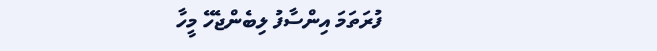ފުރަތަމަ އިންސާފު ލިބެންޖެހޭ މީހާ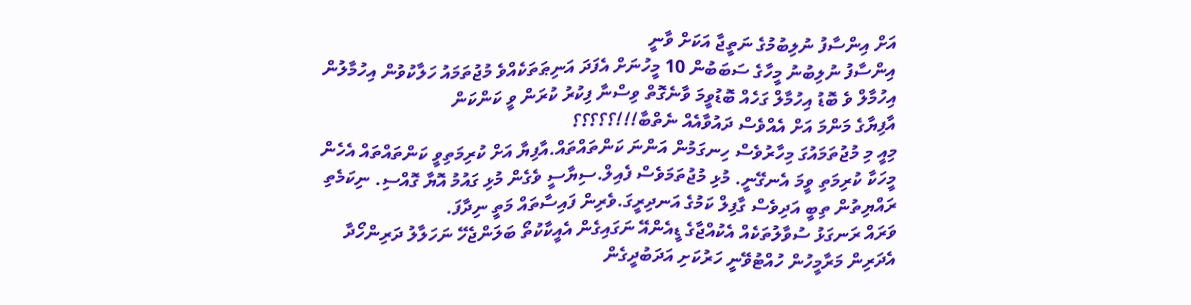އަށް އިންސާފު ނުލިބުމުގެ ނަތީޖާ އަކަށް ވާނީ
އިންސާފު ނުލިބުނު މީހާގެ ސަބަބުން 10 މީހުނަށް އެފަދަ އަނިޠަތަކެއްވެ މުޖުތަމައު ހަލާކުވުން އިހުމާލުން އިހުމާލް ވެ ބޮޑު އިހުމާލް ގަހެއް ބޮޑުވީމަ ވާނެގޮތް ވިސްނާ ފިކުރު ކުރަން ވީ ކަންކަން
އާފިޔާގެ މަންމަ އަށް އެއްވެސް ދައުވާއެއް ނެތްބާ!!!؟؟؟؟؟
މިއީ މި މުޖުތަމައުގަ މިހާރުވެސް ހިނގަމުން އަންނަ ކަންތައްތައް.އާފިޔާ އަށް ކުރިމަތިވީ ކަންތައްތައް އެހެން މީހަކާ ކުރިމަތި ވީމަ އެނގޭނީ. މުޅި މުޖުތަމަވެސް ފެއިލް.ސިޔާސީ ވެގެން މުޅި ގައުމު އޮޔާ ގޮއްސި. ނިކަމެތި ރައްޔިތުން ތިބީ އަދިވެސް ގާފިލް ކަމުގެ އަނދިރީގަ.ވެރިން ފައިސާތައް މަތީ ނިދާފަ.
ވަރައް ރަނގަޅު ސުވާލުތަކެއް އެކުއްޖާގެ ޑީއެންއޭ ނަގައިގެން އެއީކާކުތޯ ބަލަންޖެހޭ ނަހަލާލު ދަރިންހޯދާ އެދަރިން މަރާމީހުން ހުއްޓުވޭނީ ހަރުކަށި އަދަބުދީގެން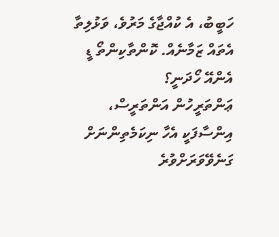ހަބީބު، އެ ކުއްޖާގެ މަރުވެ، ވަޅުލިތާ އެތައް ޒަމާނެއް. ކޮންތާކިންތޯ ޑީ އެންއޭ ހޯދަނީ؟
ޢަންތަރީހުން އަންތަރީސް، އިންސާފަކީ އެހާ ނިކަމެތިންނަށް ގަނެވޭވަރަށްވުރެ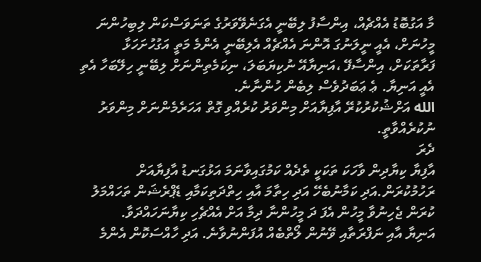މާ އަގުބޮޑު އެއްޗެއް، އިންސާފު ލިބޭނީ އެގަނެވޭވަރުގެ ތަނަވަސްކަން ލިބިހުންނަ މީހުނަށް، އެއީ ނީލަނުގަ އޮންނަ އެއްޗެއް އެލިބޭނީ އެންމެ މަތީ އަގުހުށަހަޅާ ފަރާތަކަށް، އިންސާފޭ ،އަނިޔާއޭ ނުކިޔަބަލަ، ނިކަމެތިންނަށް ލިބޭނީ ހިލޭބަހާ އެތި އެއީ އަނިޔާ. ޢެ ޢަބަދުވެސް ލިބެން ހުންނާނެ.
الله އަށްޝުކުރުކުރޭ އާފިޔާއަށް މިންވަރު ކުރެއްވި ގޮތް އަހަރެމެންނަށް މިންވަރު ނުކުރެއްވާތީ.
ދެރަ
އާފިޔާ ކިޔާދިން ވާހަކަ ތަކަކީ ތެދެއް ކަމުގައިވާނަމަ އަޅުގަނޑު އާފިޔާއަށް ރަހުމުކުރަން.އަދި ކަމާނުބެހޭ އަދި ހިތާމަ އާއި ހިތްދަތިކަމާއި ޑެޕްރެޝަން ތަހައްމަލު ކުރަން ޖެހިނުވާ މީހުން އެފަ ދަ މީހުންނާ ދިމާ އަށް އެއްޗެހި ކިޔާނަހައްދަވާ.
އަނިޔާ އާއި ނަފްރަތާއި ވޭނުން ލޯތްބެއް އުފަންނުވާނެ. އަދި ހާއްސަކޮން އެންމެ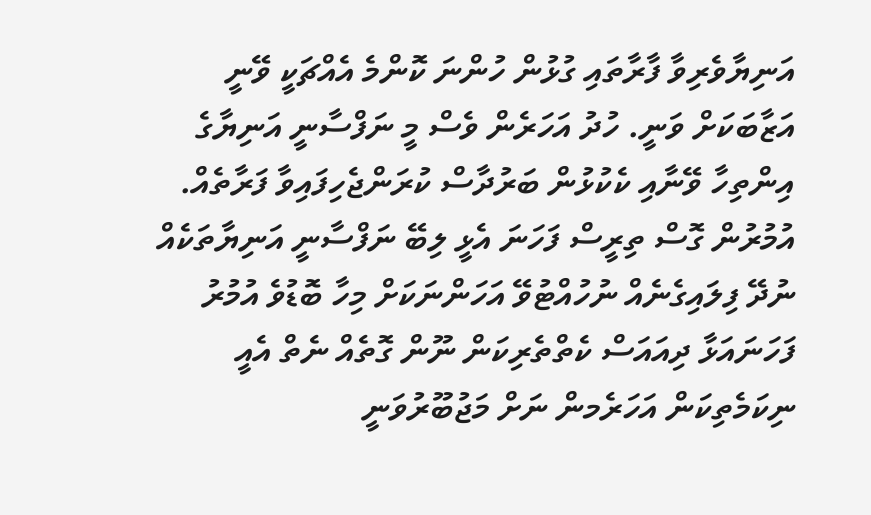އަނިޔާވެރިވާ ފާރާތައި ގުޅުން ހުންނަ ކޮންމެ އެއްޗަކީ ވޭނީ އަޒާބަކަށް ވަނީ. ހުދު އަހަރެން ވެސް މީ ނަފްސާނީ އަނިޔާގެ އިންތިހާ ވޭނާއި ކެކުޅުން ބަރުދާސް ކުރަންޖެހިފައިވާ ފަރާތެއް. އުމުރުން ގޮސް ތިރީސް ފަހަނަ އެޅީ ލިބޭ ނަފްސާނީ އަނިޔާތަކެއް ނުދޭ ފިލައިގެނެއް ނުހުއްޓުވޭ އަހަންނަކަށް މިހާ ބޮޑުވެ އުމުރު ފަހަނައަޅާ ދިއައަސް ކެތްތެރިކަން ނޫން ގޮތެއް ނެތް އެއީ ނިކަމެތިކަން އަހަރެމން ނަށް މަޖުބޫރުވަނީ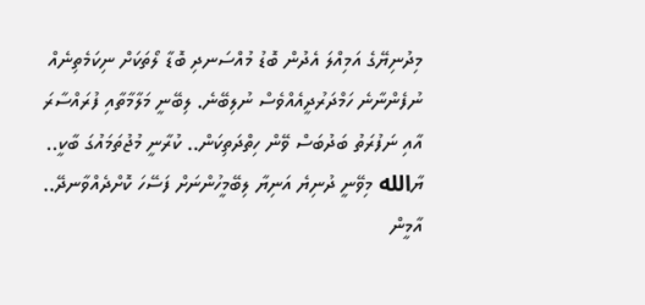މިދުނިޔޭގެ އަމިއްލަ އެދުން ބޮޑު މުއްސަނދި ބޮޑާ ލޯތަކަށް ނިކަމެތިނެއް ނުފެންނާނެ ހަމްދަރުދީއެއްވެސް ނުލިބޭނެ. ލިބޭނީ މަލާމާތާއި ފުރައްސާރަ އާއި ނަފުރަތު ބަދުބަސް ވޭން ހިތްދަތިކަން.. ކުރާނީ މުޖުތަމައުގަ ބާކީ.. ޔާالله މިވޭނީ ދުނިޔެ އަނިޔާ ލިބޭމީހުންނަށް ފަސޭހަ ކޮށްދެއްވާނދޭ.. އާމީން